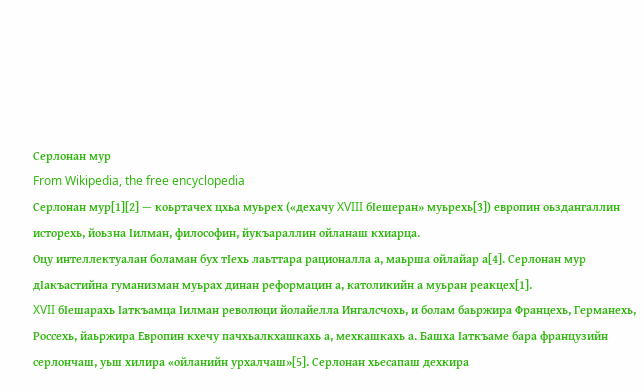Серлонан мур
From Wikipedia, the free encyclopedia
Серлонан мур[1][2] — коьртачех цхьа муьрех («дехачу XVIII бӀешеран» муьрехь[3]) европин оьздангаллин исторехь, йоьзна Ӏилман, философин, йукъараллин ойланаш кхиарца.
Оцу интеллектуалан боламан бух тӀехь лаьттара рационалла а, маьрша ойлайар а[4]. Серлонан мур дӀакъастийна гуманизман муьрах динан реформацин а, католикийн а муьран реакцех[1].
XVII бӀешарахь Ӏаткъамца Ӏилман революци йолайелла Ингалсчохь, и болам баьржира Францехь, Германехь, Россехь, йаьржира Европин кхечу пачхьалкхашкахь а, мехкашкахь а. Башха Ӏаткъаме бара французийн серлончаш, уьш хилира «ойланийн урхалчаш»[5]. Серлонан хьесапаш дехкира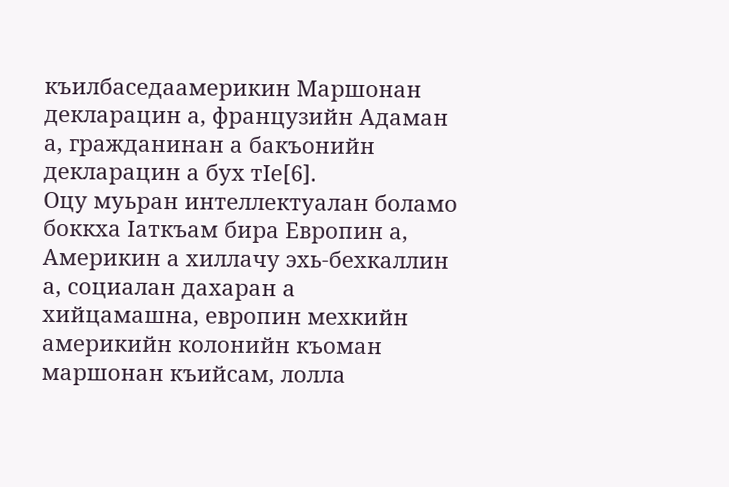къилбаседаамерикин Маршонан декларацин а, французийн Адаман а, гражданинан а бакъонийн декларацин а бух тӀе[6].
Оцу муьран интеллектуалан боламо боккха Ӏаткъам бира Европин а, Америкин а хиллачу эхь-бехкаллин а, социалан дахаран а хийцамашна, европин мехкийн америкийн колонийн къоман маршонан къийсам, лолла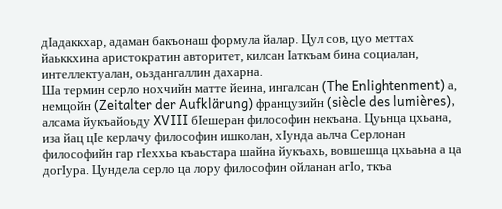дӀадаккхар, адаман бакъонаш формула йалар. Цул сов, цуо меттах йаьккхина аристократин авторитет, килсан Ӏаткъам бина социалан, интеллектуалан, оьздангаллин дахарна.
Ша термин серло нохчийн матте йеина, ингалсан (The Enlightenment) а, немцойн (Zeitalter der Aufklärung) французийн (siècle des lumières), алсама йукъайоьду XVIII бӀешеран философин некъана. Цуьнца цхьана, иза йац цӀе керлачу философин ишколан, хӀунда аьлча Серлонан философийн гар гӀеххьа къаьстара шайна йукъахь, вовшешца цхьаьна а ца догӀура. Цундела серло ца лору философин ойланан агӀо, ткъа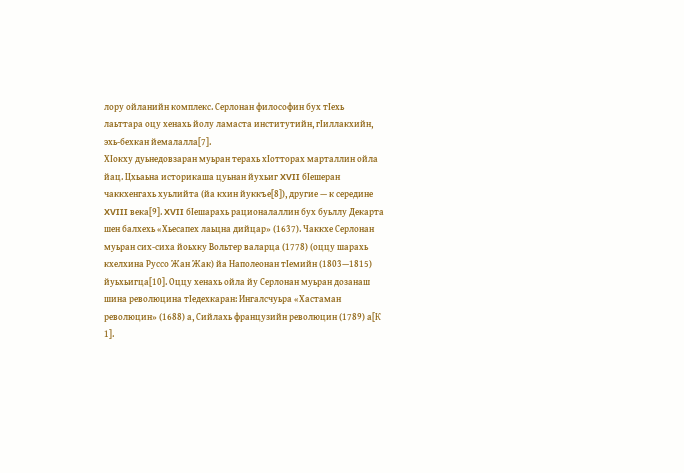лору ойланийн комплекс. Серлонан философин бух тӀехь лаьттара оцу хенахь йолу ламаста институтийн, гӀиллакхийн, эхь-бехкан йемалалла[7].
ХӀокху дуьнедовзаран муьран терахь хӀотторах марталлин ойла йац. Цхьаьна историкаша цуьнан йухьиг XVII бӀешеран чаккхенгахь хуьлийта (йа кхин йуккъе[8]), другие — к середине XVIII века[9]. XVII бӀешарахь рационалаллин бух буьллу Декарта шен балхехь «Хьесапех лаьцна дийцар» (1637). Чаккхе Серлонан муьран сих-сиха йоьхку Вольтер валарца (1778) (оццу шарахь кхелхина Руссо Жан Жак) йа Наполеонан тӀемийн (1803—1815) йуьхьигца[10]. Оццу хенахь ойла йу Серлонан муьран дозанаш шина революцина тӀедехкаран: Ингалсчуьра «Хастаман революцин» (1688) а, Сийлахь французийн революцин (1789) а[К 1].